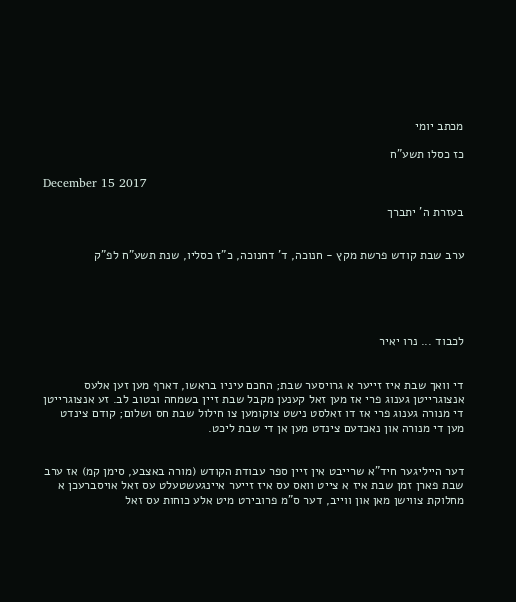מכתב יומי

כז כסלו תשע"ח

December 15 2017

בעזרת ה' יתברך


ערב שבת קודש פרשת מקץ - חנוכה, ד' דחנוכה, כ"ז כסליו, שנת תשע"ח לפ"ק





לכבוד ... נרו יאיר


די וואך שבת איז זייער א גרויסער שבת; החכם עיניו בראשו, דארף מען זען אלעס אנצוגרייטן גענוג פרי אז מען זאל קענען מקבל שבת זיין בשמחה ובטוב לב. זע אנצוגרייטן די מנורה גענוג פרי אז דו זאלסט נישט צוקומען צו חילול שבת חס ושלום; קודם צינדט מען די מנורה און נאכדעם צינדט מען אן די שבת ליכט.


דער הייליגער חיד"א שרייבט אין זיין ספר עבודת הקודש (מורה באצבע, סימן קמ) אז ערב שבת פארן זמן שבת איז א צייט וואס עס איז זייער איינגעשטעלט עס זאל אויסברעכן א מחלוקת צווישן מאן און ווייב, דער ס"מ פרובירט מיט אלע כוחות עס זאל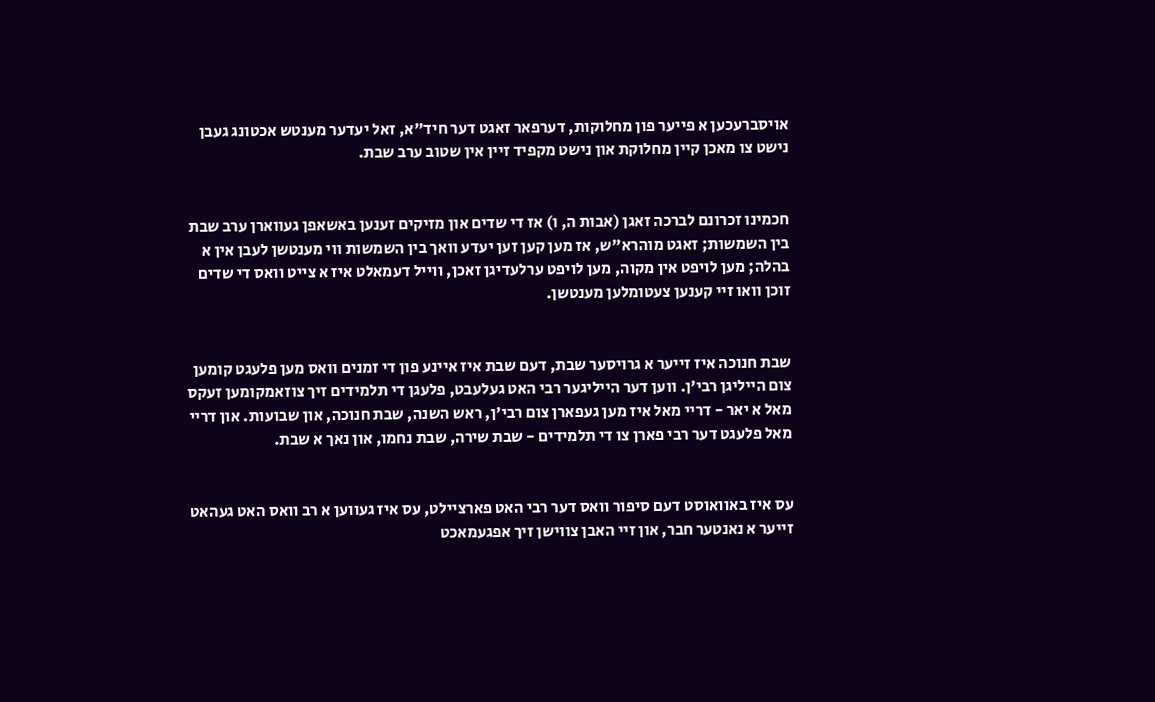אויסברעכען א פייער פון מחלוקות, דערפאר זאגט דער חיד"א, זאל יעדער מענטש אכטונג געבן נישט צו מאכן קיין מחלוקת און נישט מקפיד זיין אין שטוב ערב שבת.


חכמינו זכרונם לברכה זאגן (אבות ה, ו) אז די שדים און מזיקים זענען באשאפן געווארן ערב שבת בין השמשות; זאגט מוהרא"ש, אז מען קען זען יעדע וואך בין השמשות ווי מענטשן לעבן אין א בהלה; מען לויפט אין מקוה, מען לויפט ערלעדיגן זאכן, ווייל דעמאלט איז א צייט וואס די שדים זוכן וואו זיי קענען צעטומלען מענטשן.


שבת חנוכה איז זייער א גרויסער שבת, דעם שבת איז איינע פון די זמנים וואס מען פלעגט קומען צום הייליגן רבי'ן. ווען דער הייליגער רבי האט געלעבט, פלעגן די תלמידים זיך צוזאמקומען זעקס מאל א יאר - דריי מאל איז מען געפארן צום רבי'ן, ראש השנה, שבת חנוכה, און שבועות. און דריי מאל פלעגט דער רבי פארן צו די תלמידים - שבת שירה, שבת נחמו, און נאך א שבת.


עס איז באוואוסט דעם סיפור וואס דער רבי האט פארציילט, עס איז געווען א רב וואס האט געהאט זייער א נאנטער חבר, און זיי האבן צווישן זיך אפגעמאכט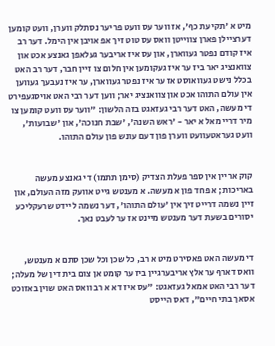מיט א 'תקיעת כף', אז ווער עס וועט פריער נסתלק ווערן, וועט קומען דערציילן פארן צווייטן וואס עס טוט זיך אפ אויבן אין הימל. דער רב איז קודם נפטר געווארן, און עס איז אריבער געלאפן גאנצע אכט און צוואנציג יאר ביז ער איז געקומען אין חלום צו זיין חבר, דער רב האט בכלל נישט געוואוסט אז ער איז נפטר געווארן, ער איז נעבעך געווען אין עולם התוהו אכט און צוואנציג יאר; ווען דער רבי האט אויסגעפירט די מעשה, האט דער רבי געזאגט בזה הלשון: "ווער עס וועט קומען צו מיר דריי מאל א יאר - 'ראש השנה', 'שבת חנוכה', און 'שבועות', וועט געראטעוועט ווערן פון דעם עונש פון עולם התוהו.


קוק אריין אין ספר פעלת הצדיק (סימן תתמו) די גאנצע מעשה באריכות; א פחד פון א מעשה. א מענטש גייט אוועק מזה העולם, און זיין נשמה דרייט זיך אין 'עולם התוהו', דער נשמה ליידט שרעקליכע יסורים בשעת דער מענטש מיינט אז ער לעבט נאך.


די מעשה האט פאסירט מיט א רב, כל שכן וכל שכן סתם א מענטש, וואס דארף ער אלץ אריבערגיין ביז ער קומט אן צום בית דין של מעלה; דער רבי האט אמאל געזאגט: "עס איז דא א רב וואס האט שוין באזוכט אסאך בתי חיים", דאס הייסט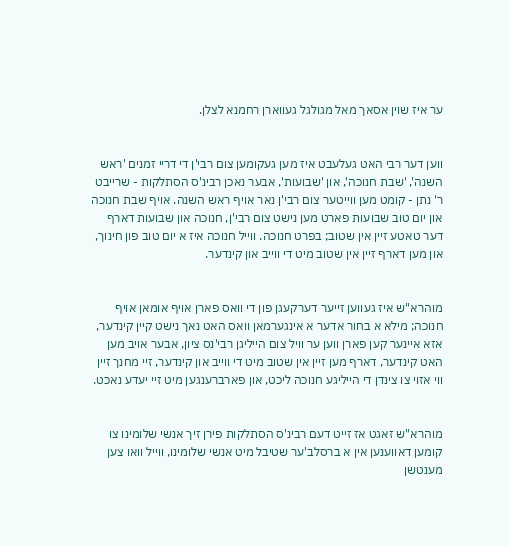ער איז שוין אסאך מאל מגולגל געווארן רחמנא לצלן.


ווען דער רבי האט געלעבט איז מען געקומען צום רבי'ן די דריי זמנים 'ראש השנה', 'שבת חנוכה', און 'שבועות', אבער נאכן רבינ'ס הסתלקות - שרייבט ר' נתן - קומט מען ווייטער צום רבי'ן נאר אויף ראש השנה. אויף שבת חנוכה און יום טוב שבועות פארט מען נישט צום רבי'ן, חנוכה און שבועות דארף דער טאטע זיין אין שטוב; בפרט חנוכה. ווייל חנוכה איז א יום טוב פון חינוך, און מען דארף זיין אין שטוב מיט די ווייב און קינדער.


מוהרא"ש איז געווען זייער דערקעגן פון די וואס פארן אויף אומאן אויף חנוכה; מילא א בחור אדער א אינגערמאן וואס האט נאך נישט קיין קינדער, אזא איינער קען פארן ווען ער וויל צום הייליגן רבי'נס ציון, אבער אויב מען האט קינדער, דארף מען זיין אין שטוב מיט די ווייב און קינדער, זיי מחנך זיין ווי אזוי צו צינדן די הייליגע חנוכה ליכט, און פארברענגען מיט זיי יעדע נאכט.


מוהרא"ש זאגט אז זייט דעם רבינ'ס הסתלקות פירן זיך אנשי שלומינו צו קומען דאווענען אין א ברסלב'ער שטיבל מיט אנשי שלומינו, ווייל וואו צען מענטשן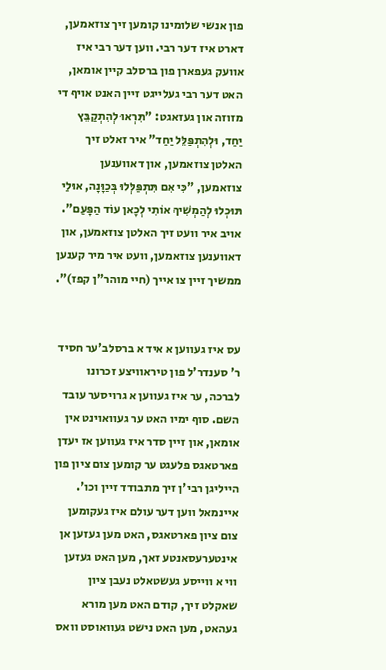פון אנשי שלומינו קומען זיך צוזאמען, דארט איז דער רבי. ווען דער רבי איז אוועק געפארן פון ברסלב קיין אומאן, האט דער רבי געלייגט זיין האנט אויף די מזוזה און געזאגט: "תִּרְאוּ לְהִתְקַבֵּץ יַחַד, וּלְהִתְפַּלֵּל יַחַד" איר זאלט זיך האלטן צוזאמען, און דאווענען צוזאמען, "כִּי אִם תִּתְפַּלְּלוּ בְּכַוָּנָה, אוּלַי תּוּכְלוּ לְהַמְשִׁיךְ אוֹתִי לְכָאן עוֹד הַפָּעַם". אויב איר וועט זיך האלטן צוזאמען, און דאווענען צוזאמען, וועט איר מיר קענען ממשיך זיין צו אייך (חיי מוהר"ן קפז)".


עס איז געווען א איד א ברסלב'ער חסיד ר' סענדר'ל פון טיראוויצע זכרונו לברכה, ער איז געווען א גרויסער עובד השם. סוף ימיו האט ער געוואוינט אין אומאן, און זיין סדר איז געווען אז יעדן פארטאגס פלעגט ער קומען צום ציון פון הייליגן רבי'ן זיך מתבודד זיין וכו'. איינמאל ווען דער עולם איז געקומען צום ציון פארטאגס, האט מען געזען אן אינטערעסאנטע זאך, מען האט געזען ווי א ווייסע געשטאלט נעבן ציון שאקלט זיך, קודם האט מען מורא געהאט, מען האט נישט געוואוסט וואס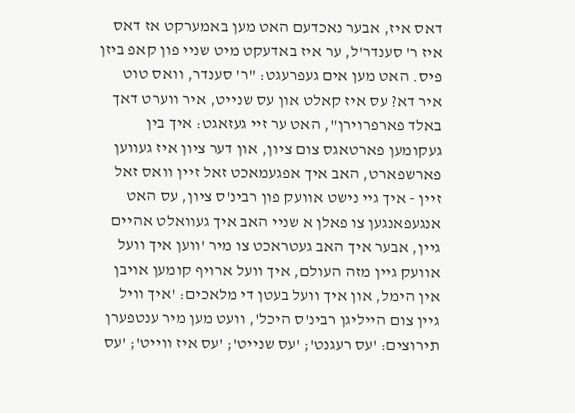דאס איז, אבער נאכדעם האט מען באמערקט אז דאס איז ר' סענדר'ל, ער איז באדעקט מיט שניי פון קאפ ביזן פיס. האט מען אים געפרעגט: "ר' סענדר, וואס טוט איר דא? עס איז קאלט און עס שנייט, איר ווערט דאך באלד פארפרוירן", האט ער זיי געזאגט: איך בין געקומען פארטאגס צום ציון, און דער ציון איז געווען פארשפארט, האב איך אפגעמאכט זאל זיין וואס זאל זיין - איך גיי נישט אוועק פון רבינ'ס ציון, עס האט אנגעפאנגען צו פאלן א שניי האב איך געוואלט אהיים גיין, אבער איך האב געטראכט צו מיר 'ווען איך וועל אוועק גיין מזה העולם, איך וועל ארויף קומען אויבן אין הימל, און איך וועל בעטן די מלאכים: 'איך וויל גיין צום הייליגן רבינ'ס היכל', וועט מען מיר ענטפערן תירוצים: 'עס רעגנט'; 'עס שנייט'; 'עס איז ווייט'; 'עס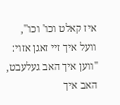איז קאלט וכו' וכו'', וועל איך זיי זאגן אזוי: "ווען איך האב געלעבט, האב איך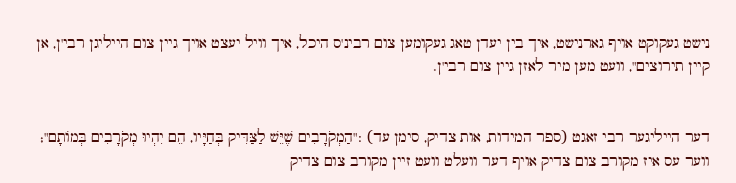נישט געקוקט אויף גארנישט, איך בין יעדן טאג געקומען צום רבינ'ס היכל, איך וויל יעצט אויך גיין צום הייליגן רבי'ן, אן קיין תירוצים", וועט מען מיר לאזן גיין צום רבי'ן.


דער הייליגער רבי זאגט (ספר המידות, אות צדיק, סימן עד) :"הַמְקֹרָבִים שֶׁיֵּשׁ לַצַּדִּיק בְּחַיָּיו, הֵם יִהְיוּ מְקֹרָבִים בְּמוֹתָם"; ווער עס איז מקורב צום צדיק אויף דער וועלט וועט זיין מקורב צום צדיק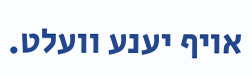אויף יענע וועלט.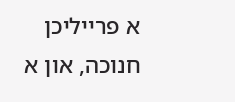א פרייליכן חנוכה, און א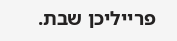פרייליכן שבת.